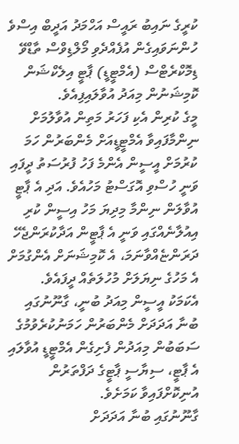ކުރީގެ ނައިބު ރައީސް އަހްމަދު އަދީބް އިސްވެ ހުންނަވައިގެން އުފެއްދެވި މޯލްޑިވްސް ތާޑްވޭ ޑިމޮކްރެޓްސް (އެމްޓީޑީ) ޕާޓީ އިލެކްޝަން ކޮމިޝަނުން މިއަދު އުވާލައިފިއެވެ.
މީގެ ކުރިން އެކި ފަހަރު މަތިން އުވާލުމަށް ނިންމާފައިވާ އެމްޓީޑީއަށް މެންބަރުން ހަމަ ކުރުމަށް އީސީން އެންމެ ފަހު ފުރުސަތު ދީފައި ވަނީ ހުސްވި އޮގަސްޓު މަހުއެވެ. އަދި އެ ޕާޓީ އުވާލަން ނިންމާ މިދިޔަ މަހު އިސީން ކުރި އިއުލާނެއްގައި ވަނީ އެ ޕާޓީން އަދާކުރަންޖެހޭ ދަރަންޏެއްވާނަމަ، އެ ކޮމިޝަނަށް އެންގުމަށް އެ މަހުގެ ނިޔަލަށް މުހުލަތެއް ދީފައެވެ.
އެކަމަކު އީސީން މިއަދު ބުނީ، ގާނޫނުގައި ބުނާ އަދަދަށް މެންބަރުން ހަމަނުކުރެވުމުގެ ސަބަބުން މިއަދުން ފެށިގެން އެމްޓީޑީ އުވާލައި އެ ޕާޓީ، ސިޔާސީ ޕާޓީގެ ދަފްތަރުން އުނިކޮށްފައިވާ ކަމަށެވެ.
ގާނޫނުގައި ބުނާ އަދަދަށް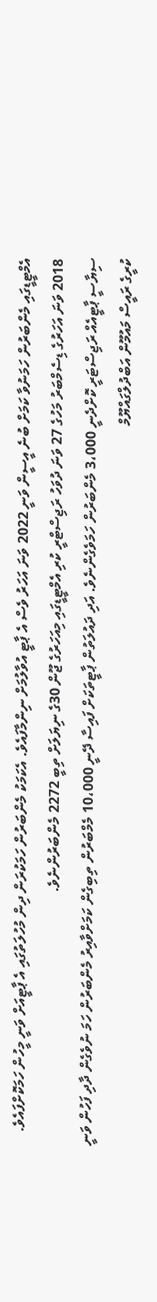އެމްޓީޑީގައި މެންބަރުން ހަމަނުވާ ކަމަށް ބުނެ އީސީން ވަނީ 2022 ވަނަ އަހަރު ވެސް އެ ޕާޓީ އުވާލުމަށް ނިންމާފައެވެ. އެކަމަކު މެންބަރުން ހަމަކުރަން ދިން މުހުލަތުގައި އެ ޕާޓީއަށް ވަނީ މީހުން ހަމަކޮށްފައެވެ.
2018 ވަނަ އަހަރުގެ ޑިސެމްބަރު މަހުގެ 27 ވަނަ ދުވަހު ރަޖިސްޓްރީ ކުރި އެމްޓީޑީގައި މިއަހަރުގެ ޖޫން 30ގެ ނިޔަލަށް ތިބީ 2272 މެންބަރުންނެވެ.
ސިޔާސީ ޕާޓީއެއް ރަޖިސްޓަރީ ކޮށްދެނީ 3،000 މެންބަރުން ހަމަވެގެންނެވެ. އަދި ދައުލަތުން ޕާޓީތަކަށް ފައިސާ ދޭނީ 10،000 މެމްބަރުން ތިބިގެން ކަމަށްވާއިރު މެންބަރުން ހަމަ ނުވެގެން ދާދި ފަހުން ވަނީ ކުރީގެ ރައީސް މައުމޫން އަބްދުލްގައްޔޫމް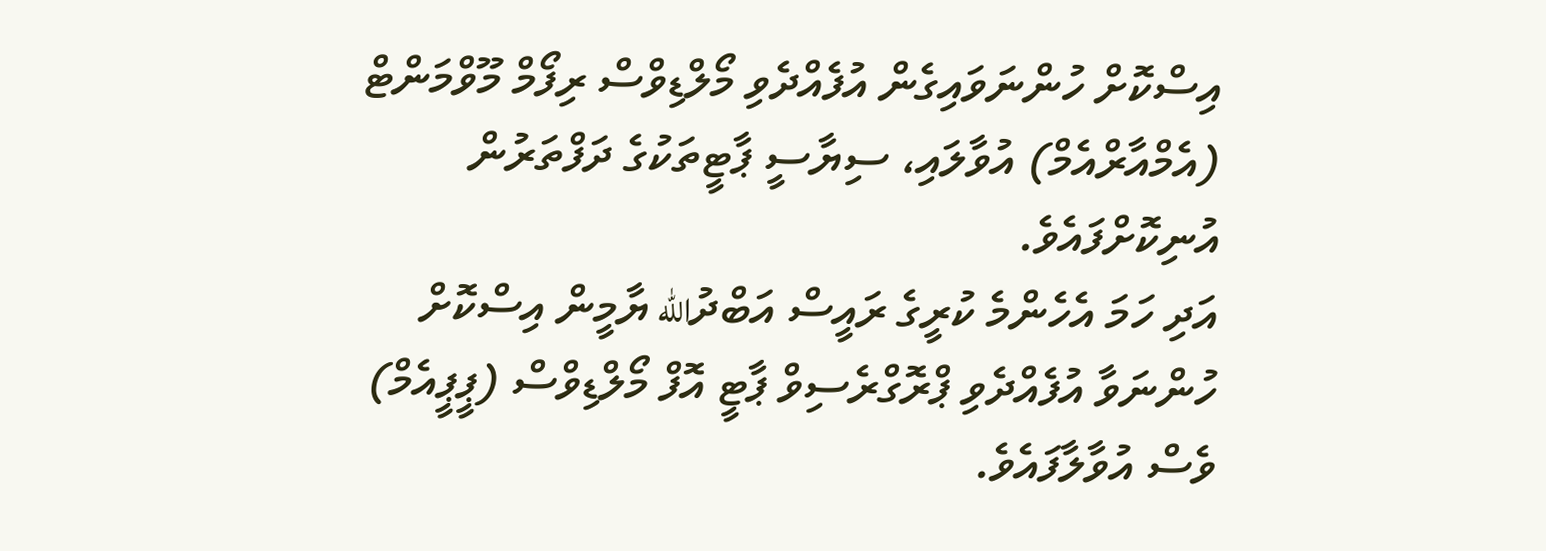އިސްކޮށް ހުންނަވައިގެން އުފެއްދެވި މޯލްޑިވްސް ރިފޯމް މޫވްމަންޓް (އެމްއާރްއެމް) އުވާލައި، ސިޔާސީ ޕާޓީތަކުގެ ދަފްތަރުން އުނިކޮށްފައެވެ.
އަދި ހަމަ އެހެންމެ ކުރީގެ ރައީސް އަބްދުالله ޔާމީން އިސްކޮށް ހުންނަވާ އުފެއްދެވި ޕްރޮގްރެސިވް ޕާޓީ އޮފް މޯލްޑިވްސް (ޕީޕީއެމް) ވެސް އުވާލާފައެވެ.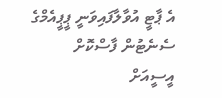އެ ޕާޓީ އުވާލާފައިވަނީ ޕީޕީއެމްގެ ސެނެޓުން ފާސްކޮށް އީސީއަށް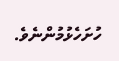ހުށަހެޅުމުންނެވެ.